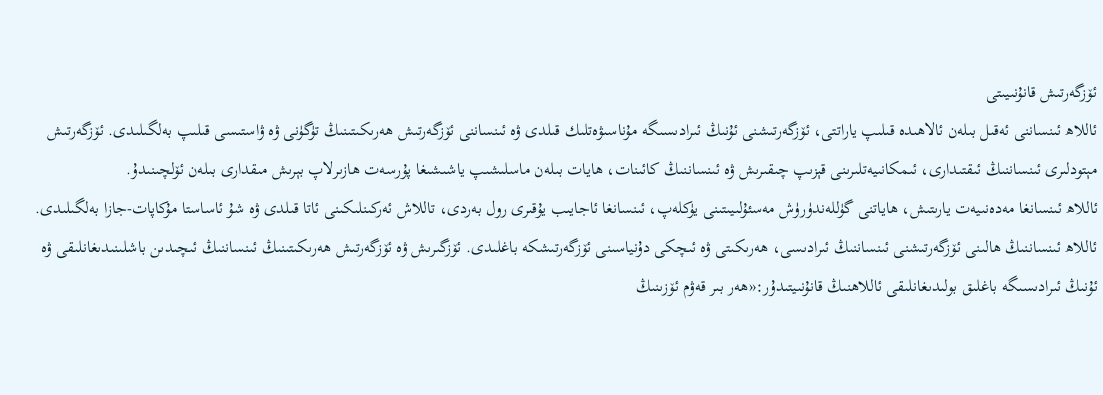ئۆزگەرتىش قانۇنىيىتى
ئاللاھ ئىنساننى ئەقىل بىلەن ئالاھىدە قىلىپ ياراتتى، ئۆزگەرتىشنى ئۇنىڭ ئىرادىسىگە مۇناسىۋەتلىك قىلدى ۋە ئىنساننى ئۆزگەرتىش ھەرىكىتىنىڭ تۈگۈنى ۋە ۋاستىسى قىلىپ بەلگىلىدى. ئۆزگەرتىش مېتودلىرى ئىنساننىڭ ئىقتىدارى، ئىمكانىيەتلىرىنى قېزىپ چىقىرىش ۋە ئىنساننىڭ كائىنات، ھايات بىلەن ماسلىشىپ ياشىشىغا پۇرسەت ھازىرلاپ بېرىش مىقدارى بىلەن ئۆلچىنىدۇ.
ئاللاھ ئىنسانغا مەدەنىيەت يارىتىش، ھاياتنى گۈللەندۈرۈش مەسئۇلىيىتىنى يۈكلەپ، ئىنسانغا ئاجايىب يۇقىرى رول بەردى، تاللاش ئەركىنلىكىنى ئاتا قىلدى ۋە شۇ ئاساستا مۇكاپات-جازا بەلگىلىدى. ئاللاھ ئىنساننىڭ ھالىنى ئۆزگەرتىشنى ئىنساننىڭ ئىرادىسى، ھەرىكىتى ۋە ئىچكى دۇنياسىنى ئۆزگەرتىشكە باغلىدى. ئۆزگىرىش ۋە ئۆزگەرتىش ھەرىكىتىنىڭ ئىنساننىڭ ئىچىدىن باشلىنىدىغانلىقى ۋە ئۇنىڭ ئىرادىسىگە باغلىق بولىدىغانلىقى ئاللاھنىڭ قانۇنىيتىدۇر:«ھەر بىر قەۋم ئۆزىنىڭ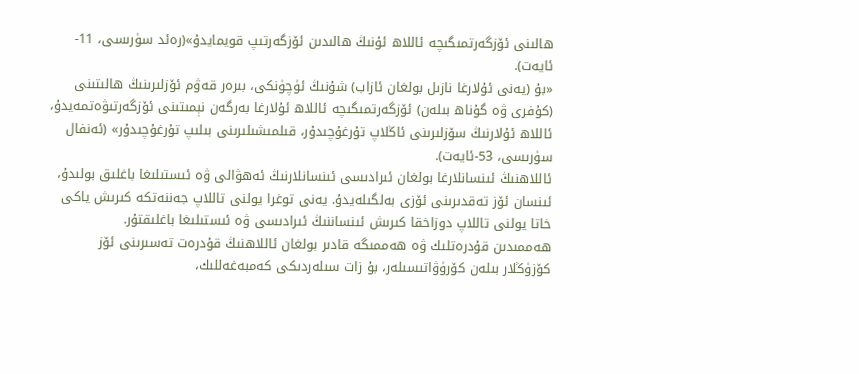ھالىنى ئۆزگەرتمىگىچە ئاللاھ ئۇنىڭ ھالىدىن ئۆزگەرتىپ قويمايدۇ»(رەئد سۈرىسى، 11-ئايەت).
«بۇ (يەنى ئۇلارغا نازىل بولغان ئازاب) شۇنىڭ ئۈچۈنكى، بىرەر قەۋم ئۆزلىرىنىڭ ھالىتىنى (كۇفرى ۋە گۇناھ بىلەن) ئۆزگەرتمىگىچە ئاللاھ ئۇلارغا بەرگەن نېمىتىنى ئۆزگەرتىۋەتمەيدۇ، ئاللاھ ئۇلارنىڭ سۆزلىرىنى ئاڭلاپ تۇرغۇچىدۇر، قىلمىشىلىرىنى بىلىپ تۇرغۇچىدۇر» (ئەنفال سۈرىسى، 53-ئايەت).
ئاللاھنىڭ ئىنسانلارغا بولغان ئىرادىسى ئىنسانلارنىڭ ئەھۋالى ۋە ئىستىلىغا باغلىق بولىدۇ، ئىنسان ئۆز تەقدىرىنى ئۆزى بەلگىلەيدۇ. يەنى توغرا يولنى تاللاپ جەننەتكە كىرىش ياكى خاتا يولنى تاللاپ دوزاخقا كىرىش ئىنساننىڭ ئىرادىسى ۋە ئىستىلىغا باغلىقتۇر.
ھەممىدىن قۇدرەتلىك ۋە ھەممىگە قادىر بولغان ئاللاھنىڭ قۇدرەت تەسىرىنى ئۆز كۆزۈڭلار بىلەن كۆرۈۋاتىسىلەر، بۇ زات سىلەردىكى كەمبەغەللىك،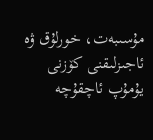مۇسىبەت، خورلۇق ۋە ئاجىزلىقنى كۆزنى يۇمۇپ ئاچقۇچە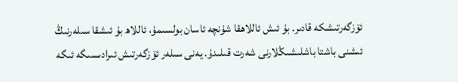ئۆزگەرتىشكە قادىر. بۇ ئىش ئاللاھقا شۇنچە ئاسان بولسىمۇ، ئاللاھ بۇ ئىشقا سىلەرنىڭ ئىشنى باشتا باشلىشىڭلارنى شەرت قىلىدۇ. يەنى سىلەر ئۆزگەرتىش ئىرادىسىگە ئىگە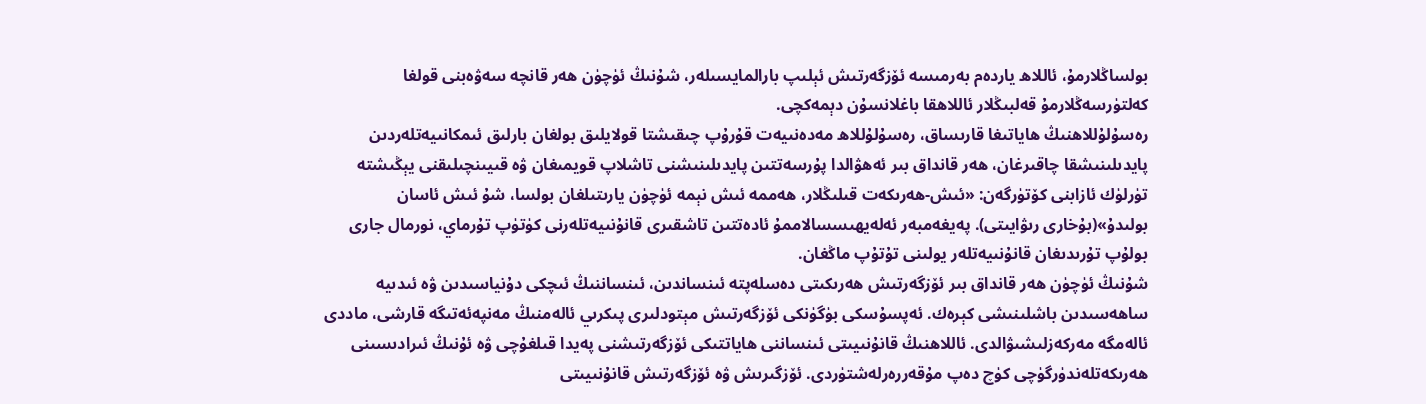بولساڭلارمۇ، ئاللاھ ياردەم بەرمىسە ئۆزگەرتىش ئېلىپ بارالمايسىلەر، شۇنىڭ ئۈچۈن ھەر قانچە سەۋەبنى قولغا كەلتۈرسەڭلارمۇ قەلبىڭلار ئاللاھقا باغلانسۇن دېمەكچى.
رەسۇلۇللاھنىڭ ھاياتىغا قارىساق، رەسۇلۇللاھ مەدەنىيەت قۇرۇپ چىقىشتا قولايلىق بولغان بارلىق ئىمكانىيەتلەردىن پايدىلىنىشقا چاقىرغان، ھەر قانداق بىر ئەھۋالدا پۇرسەتتىن پايدىلىنىشنى تاشلاپ قويمىغان ۋە قىيىنچىلىقنى يېڭىشتە تۈرلۈك ئازابنى كۆتۈرگەن: «ئىش-ھەرىكەت قىلىڭلار، ھەممە ئىش نېمە ئۈچۈن يارىتىلغان بولسا، شۇ ئىش ئاسان بولىدۇ»(بۇخارى رىۋايىتى). پەيغەمبەر ئەلەيھىسسالاممۇ ئادەتتىن تاشقىرى قانۇنىيەتلەرنى كۈتۈپ تۇرماي، نورمال جارى بولۇپ تۇرىدىغان قانۇنىيەتلەر يولىنى تۇتۇپ ماڭغان.
شۇنىڭ ئۈچۈن ھەر قانداق بىر ئۆزگەرتىش ھەرىكىتى دەسلەپتە ئىنساندىن، ئىنساننىڭ ئىچكى دۇنياسىدىن ۋە ئىدىيە ساھەسىدىن باشلىنىشى كېرەك. ئەپسۇسكى بۈگۈنكى ئۆزگەرتىش مېتودلىرى پىكرىي ئالەمنىڭ مەنپەئەتىگە قارشى، ماددى ئالەمگە مەركەزلىشىۋالدى. ئاللاھنىڭ قانۇنىيىتى ئىنساننى ھاياتتىكى ئۆزگەرتىشنى پەيدا قىلغۇچى ۋە ئۇنىڭ ئىرادىسىنى ھەرىكەتلەندۈرگۈچى كۈچ دەپ مۇقەررەرلەشتۈردى. ئۆزگىرىش ۋە ئۆزگەرتىش قانۇنىيىتى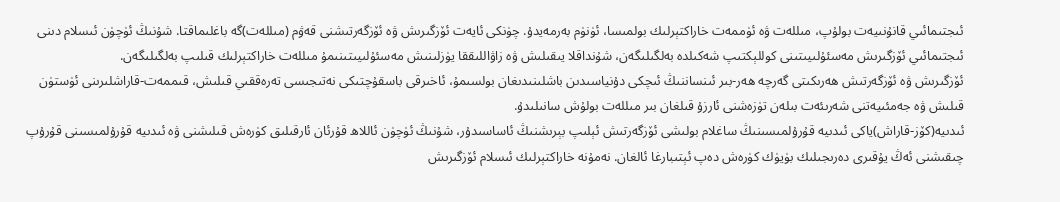ئىجتىمائىي قانۇنىيەت بولۇپ، مىللەت ۋە ئۈممەت خاراكتېرلىك بولمىسا، ئۈنۈم بەرمەيدۇ. چۈنكى ئايەت ئۆزگىرىش ۋە ئۆزگەرتىشنى قەۋم (مىللەت)گە باغلىماقتا. شۇنىڭ ئۈچۈن ئىسلام دىنى ئىجتىمائىي ئۆزگىرىش مەسئۇلىيىتىنى كوللېكتىپ شەكىلدە بەلگىلىگەن، شۇنداقلا يىقىلىش ۋە زاۋاللىققا يۈزلىنىش مەسئۇلىيىتىنىمۇ مىللەت خاراكتېرلىك قىلىپ بەلگىلىگەن.
ئۆزگىرىش ۋە ئۆزگەرتىش ھەرىكىتى گەرچە ھەر-بىر ئىنساننىڭ ئىچكى دۇنياسىدىن باشلىنىدىغان بولسىمۇ، ئاخىرقى باسقۇچتىكى نەتىجىسى تەرەققىي قىلىش، قىممەت-قاراشلىرىنى ئۈستۈن قىلىش ۋە جەمئىيەتنى شەرىئەت بىلەن تۈزەشنى ئارزۇ قىلغان بىر مىللەت بولۇش سانىلىدۇ.
ئىدىيە(كۆز-قاراش)ياكى ئىدىيە قۇرۇلمىسىنىڭ ساغلام بولىشى ئۆزگەرتىش ئېلىپ بېرىشنىڭ ئاساسىدۇر، شۇنىڭ ئۈچۈن ئاللاھ قۇرئان ئارقىلىق كۈرەش قىلىشنى ۋە ئىدىيە قۇرۇلمىسىنى قۇرۇپ چىقىشنى ئەڭ يۇقىرى دەرىجىلىك بۈيۈك كۈرەش دەپ ئېتىبارغا ئالغان. نەمۇنە خاراكتېرلىك ئىسلام ئۆزگىرىش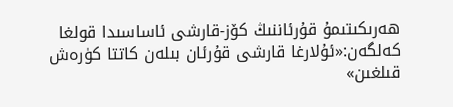ھەرىكىتىمۇ قۇرئاننىڭ كۆز-قارشى ئاساسىدا قولغا كەلگەن:«ئۇلارغا قارشى قۇرئان بىلەن كاتتا كۈرەش قىلغىن»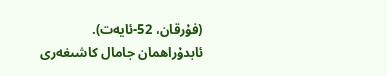(فۇرقان، 52-ئايەت).
ئابدۇراھمان جامال كاشىغەرى